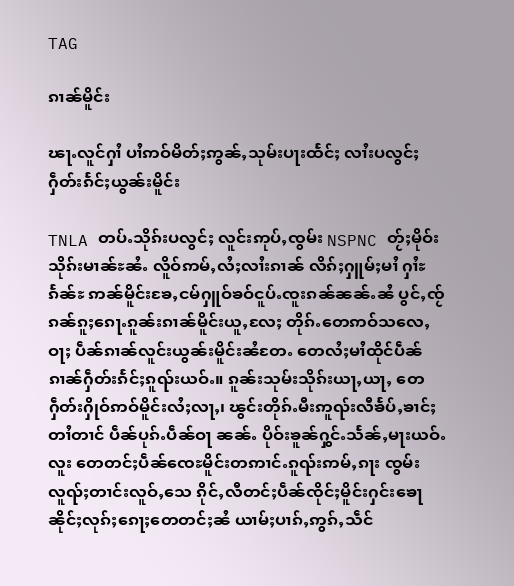TAG

ၵၢၼ်မိူင်း

ၽႃႉလူင်ႁၢႆ ပၢႆဢဝ်မိတ်ႈဢွၼ်ႇသုမ်းပႃးထႅင်ႈ လၢႆးပလွင်ႈႁဵတ်းၵႅင်ႈယွၼ်းမိူင်း

TNLA တပ်ႉသိုၵ်းပလွင်ႈ လူင်းဢုပ်ႇၸွမ်း NSPNC တႂ်ႈမိုဝ်းသိုၵ်းမၢၼ်ႊၼႆႉ လိူဝ်ဢမ်ႇလႆႈလၢႆးၵၢၼ် လိၵ်ႈႁူမ်ႈမၢႆ ႁၢႆႊၵႅၼ်ႊ ဢၼ်မိူင်းၶႄႇငမ်ႁူဝ်ၶဝ်ငူပ်ႉၸူးၵၼ်ၼၼ်ႉၼႆ ပွင်ႇၸႂ်ၵၼ်ၵူႈၵေႃႉၵူၼ်းၵၢၼ်မိူင်းယူႇလႄႈ တိုၵ်ႉတေဢဝ်သလေႇဝႃႈ ပဵၼ်ၵၢၼ်လူင်းယွၼ်းမိူင်းၼႆတႄႉ တေလႆႈမၢႆထိုင်ပဵၼ်ၵၢၼ်ႁဵတ်းၵႅင်ႈၵူၺ်းယဝ်ႉ။ ၵူၼ်းသုမ်းသိုၵ်းယႃႇယႃႇ တေႁဵတ်းႁိုဝ်ဢဝ်မိူင်းလႆႈလႃႇ၊ ၽွင်းတိုၵ်ႉမီးဢူၺ်းလီၶႅပ်ႇၶၢင်ႈတၢႆတၢင် ပဵၼ်ပုၵ်ႉပဵၼ်ဝႃ ၼၼ်ႉ ပိုဝ်းၶူၼ်ႁွင်ႉသႅၼ်ႇမႃးယဝ်ႉလူး တေတင်ႈပဵၼ်ၸေႊမိူင်းတဢၢင်ႉၵူၺ်းဢမ်ႇၵႃး ၸွမ်းလူၺ်ႈတၢင်းလူဝ်ႇသေ ၵိုင်ႇလီတင်ႈပဵၼ်ၸိုင်ႈမိူင်းႁင်းၶေႃၼိုင်ႈလုၵ်ႈၵေႃႈတေတင်ႈၼႆ ယၢမ်ႈပၢၵ်ႇဢွၵ်ႇသဵင်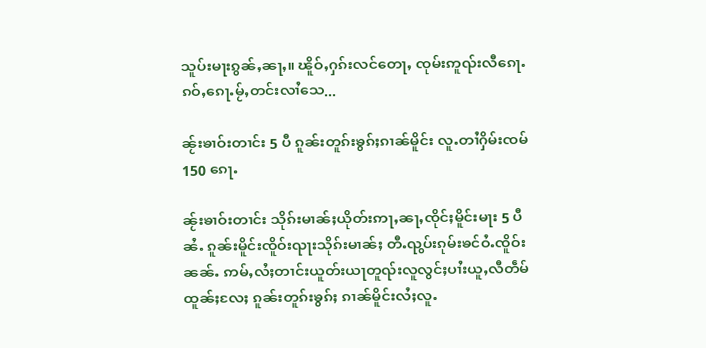သူပ်းမႃးၵွၼ်ႇၼႃႇ။ ၽိူဝ်ႇႁၵ်းလင်တေႃႇ ၸုမ်းဢူၺ်းလီၵေႃႉၵဝ်ႇၵေႃႉမႂ်ႇတင်းလၢႆသေ...

ၼႂ်းၶၢဝ်းတၢင်း 5 ပီ ၵူၼ်းတူၵ်းၶွၵ်ႈၵၢၼ်မိူင်း လူႉတၢႆႁိမ်းၸမ် 150 ၵေႃႉ

ၼႂ်းၶၢဝ်းတၢင်း သိုၵ်းမၢၼ်ႈယိုတ်းဢႃႇၼႃႇၸိုင်ႈမိူင်းမႃး 5 ပီၼႆႉ ၵူၼ်းမိူင်းၸိူဝ်းၺႃးသိုၵ်းမၢၼ်ႈ တီႉၺွပ်းၵုမ်းၶင်ဝႆႉၸိူဝ်းၼၼ်ႉ ဢမ်ႇလႆႈတၢင်းယူတ်းယႃတူၺ်းလူလွင်ႈပၢႆးယူႇလီတဵမ်ထူၼ်ႈလႄႈ ၵူၼ်းတူၵ်းၶွၵ်ႈ ၵၢၼ်မိူင်းလႆႈလူႉ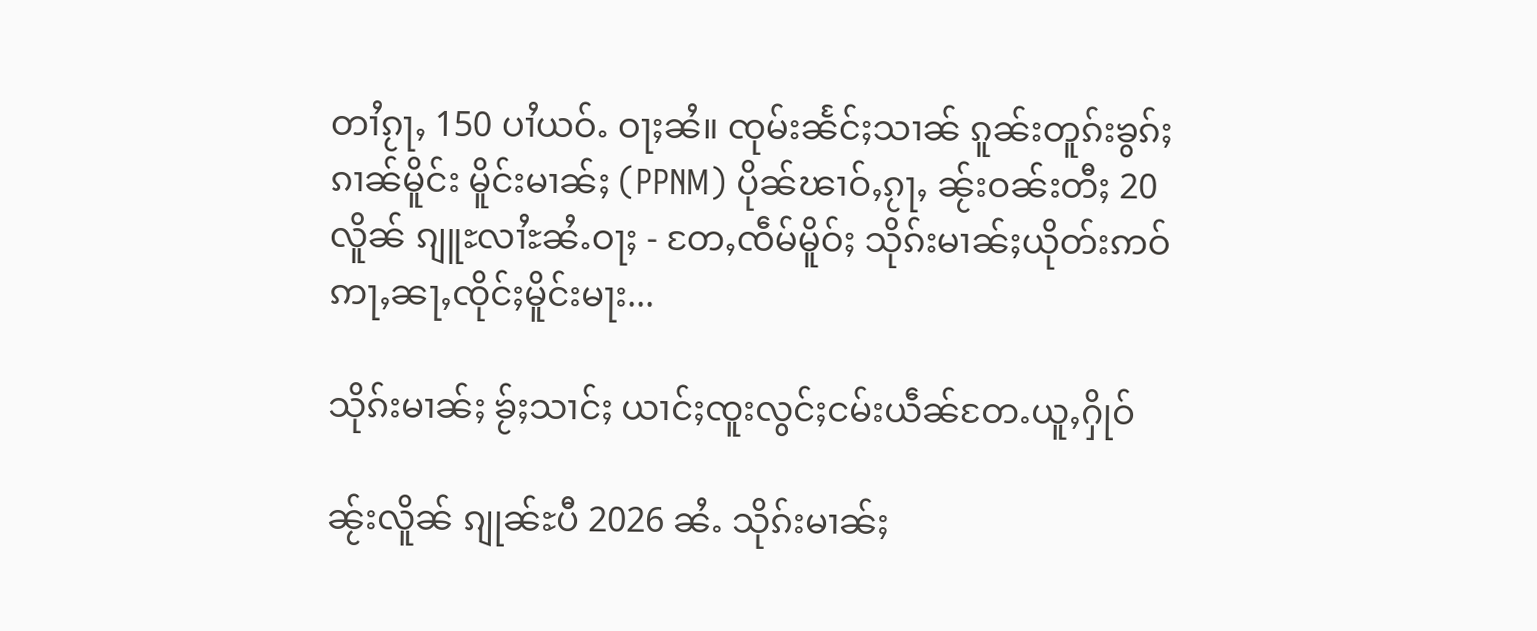တၢႆၵႂႃႇ 150 ပၢႆယဝ်ႉ ဝႃႈၼႆ။ ၸုမ်းၼႅင်ႈသၢၼ် ၵူၼ်းတူၵ်းၶွၵ်ႈ ၵၢၼ်မိူင်း မိူင်းမၢၼ်ႈ (PPNM) ပိုၼ်ၽၢဝ်ႇၵႂႃႇ ၼႂ်းဝၼ်းတီႈ 20 လိူၼ် ၵျူႊလၢႆႊၼႆႉဝႃႈ - တႄႇၸဵမ်မိူဝ်ႈ သိုၵ်းမၢၼ်ႈယိုတ်းဢဝ်ဢႃႇၼႃႇၸိုင်ႈမိူင်းမႃး...

သိုၵ်းမၢၼ်ႈ ၶႂ်ႈသၢင်ႈ ယၢင်ႈၸူးလွင်ႈငမ်းယဵၼ်တႄႉယူႇႁိုဝ်

ၼႂ်းလိူၼ် ၵျုၼ်ႊပီ 2026 ၼႆႉ သိုၵ်းမၢၼ်ႈ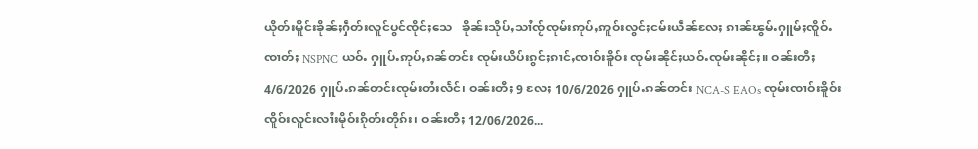ယိုတ်းမိူင်းၶိုၼ်ႈႁဵတ်းလူင်ပွင်ၸိုင်ႈသေ   ၶိုၼ်းသိုပ်ႇသၢႆၸႂ်ၸုမ်းဢုပ်ႇဢူဝ်းလွင်ႈငမ်းယဵၼ်လႄႈ ၵၢၼ်ၽွမ်ႉႁူမ်ႈၸိူဝ်ႉၸၢတ်ႈ NSPNC ယဝ်ႉ ႁူပ်ႉဢုပ်ႇၵၼ်တင်း ၸုမ်းယိပ်းၵွင်ႈၵၢင်ႇၸၢဝ်းၶိူဝ်း ၸုမ်းၼိုင်ႈယဝ်ႉၸုမ်းၼိုင်ႈ။ ဝၼ်းတီႈ 4/6/2026 ႁူပ်ႉၵၼ်တင်းၸုမ်းတႆးလႅင်၊ ဝၼ်းတီႈ 9 လႄႈ 10/6/2026 ႁူပ်ႉၵၼ်တင်း NCA-S EAOs ၸုမ်းၸၢဝ်းၶိူဝ်းၸိူဝ်းလူင်းလၢႆးမိုဝ်းၵိုတ်းတိုၵ်း၊ ဝၼ်းတီႈ 12/06/2026...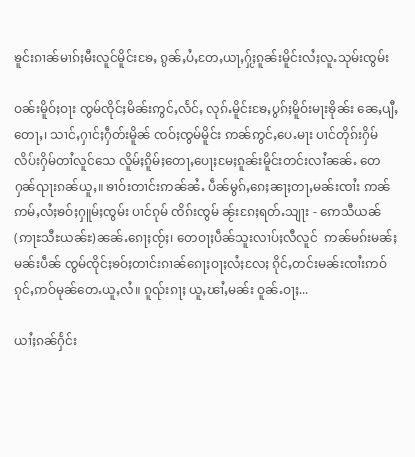ၶူင်းၵၢၼ်မၢၵ်ႈမီးလူင်မိူင်းၶႄႇ ၵွၼ်ႇပႆႇတႄႇယႃႇႁႂ်ႈၵူၼ်းမိူင်းလႆႈလူႉသုမ်းၸွမ်း

ဝၼ်းမိူဝ်ႈဝႃး ၸွမ်ၸိုင်ႈမိၼ်းဢွင်ႇလႅင်ႇ လုၵ်ႉမိူင်းၶႄႇပွၵ်ႈမိူဝ်းမႃးၶိုၼ်း ၼေႇပျီႇတေႃႇ၊ သၢင်ႇႁၢင်ႈႁဵတ်းမိူၼ် ၸဝ်ႈၸွမ်မိူင်း ဢၼ်ဢွင်ႇပေႉမႃး ပၢင်တိုၵ်းႁိမ်လိပ်းႁိမ်တၢႆလူင်သေ လိူမ်ႈၵိူမ်ႈတေႃႇပေႃႈမႄႈၵူၼ်းမိူင်းတင်းလၢႆၼၼ်ႉ တေႁၼ်ၺႃးၵၼ်ယူႇ။ ၶၢဝ်းတၢင်းဢၼ်ၼႆႉ ပဵၼ်မွၵ်ႇၵေႈၼႃႈတႃႇမၼ်းၸၢႆး ဢၼ်ဢမ်ႇလႆႈၶဝ်ႈႁူမ်ႈၸွမ်း ပၢင်ၵုမ် ၸိၵ်းၸွမ် ၼႂ်းၵႄႈရတ်ႉသျႃး - ဢေသီယၼ်(ဢႃႊသီႊယၼ်ႊ)ၼၼ်ႉၵေႃႈၸႂ်ႈ၊ တေဝႃႈပဵၼ်သူးလၢပ်ႈလီလူင်  ဢၼ်မၵ်းမၼ်ႈမၼ်းပဵၼ် ၸွမ်ၸိုင်ႈၶဝ်ႈတၢင်းၵၢၼ်ၵေႃႈဝႃႈလႆႈလႄႈ ၵိုင်ႇတင်းမၼ်းၸၢႆးဢဝ်ၵုင်ႇဢဝ်မုၼ်တေႉယူႇလႆ။ ၵူၺ်းၵႃႈ ယူႇၽၢႆႇမၼ်း ဝူၼ်ႉဝႃႈ...

ယၢႆႈၵၼ်ႁႅင်း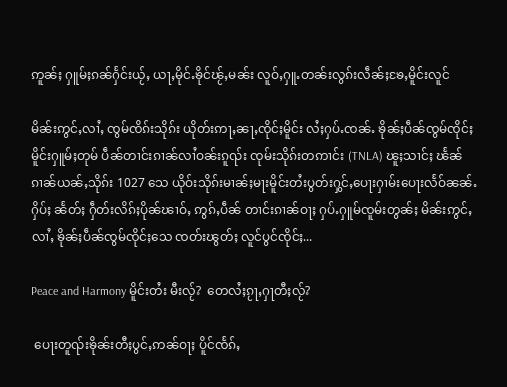ဢူၼ်ႈ ႁူမ်ႈၵၼ်ႁႅင်းယႂ်ႇ ယႃႇမိုင်ႉၶိုင်ၽႂ်ႇမၼ်း လူဝ်ႇႁူႉတၼ်းလွၵ်းလဵၼ်ႈၶႄႇမိူင်းလူင်

မိၼ်းဢွင်ႇလၢႆႇ ၸွမ်ၸိၵ်းသိုၵ်း ယိုတ်းဢႃႇၼႃႇၸိုင်ႈမိူင်း လႆႈႁပ်ႉၸၼ်ႉ ၶိုၼ်ႈပဵၼ်ၸွမ်ၸိုင်ႈ မိူင်းႁူမ်ႈတုမ် ပဵၼ်တၢင်းၵၢၼ်လၢႆဝၼ်းၵူၺ်း ၸုမ်းသိုၵ်းတဢၢင်း (TNLA) ၽူႈသၢင်ႈ ၽႅၼ်ၵၢၼ်ယၼ်ႇသိုၵ်း 1027 သေ ယိုဝ်းသိုၵ်းမၢၼ်ႈမႃးမိူင်းတႆးပွတ်းႁွင်ႇပေႃးႁၢမ်းပေႃးလႅဝ်ၼၼ်ႉ ႁိပ်ႈ ၼႅတ်ႈ ႁဵတ်းလိၵ်ႈပိုၼ်ၽၢဝ်ႇ ဢွၵ်ႇပဵၼ် တၢင်းၵၢၼ်ဝႃႈ ႁပ်ႉႁူမ်ၸူမ်းတွၼ်ႈ မိၼ်းဢွင်ႇလၢႆႇ ၶိုၼ်ႈပဵၼ်ၸွမ်ၸိုင်ႈသေ ၸတ်းၽွတ်ႈ လူင်ပွင်ၸိုင်ႈ...

Peace and Harmony မိူင်းတႆး မီးလႂ်?  တေလႆႈၵႂႃႇႁႃတီႈလႂ်?

 ပေႃးတူၺ်းၶိုၼ်းတီႈပွင်ႇဢၼ်ဝႃႈ ပိူင်ၸႅၵ်ႇ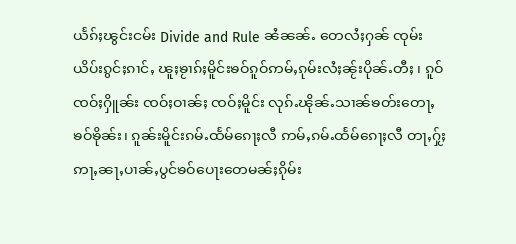ယႅၵ်ႈၽွင်းငမ်း Divide and Rule ၼႆၼၼ်ႉ တေလႆႈႁၼ် ၸုမ်းယိပ်းၵွင်ႈၵၢင်ႇ ၽူႈၶႂၢၵ်ႈမိူင်းၶဝ်ၵူဝ်ဢမ်ႇၵုမ်းလႆႈၼႂ်းပိုၼ်ႉတီႈ ၊ ၵူဝ်ၸဝ်ႈႁိူၼ်း ၸဝ်ႈဝၢၼ်ႈ ၸဝ်ႈမိူင်း လုၵ်ႉၽိုၼ်ႉသၢၼ်ၶတ်းတေႃႇၶဝ်ၶိုၼ်း၊ ၵူၼ်းမိူင်းၵမ်ႉထႅမ်ၵေႃႈလီ ဢမ်ႇၵမ်ႉထႅမ်ၵေႃႈလီ တႃႇႁႂ်ႈဢႃႇၼႃႇပၢၼ်ႇပွင်ၶဝ်ပေႃးတေမၼ်ႈၵိုမ်း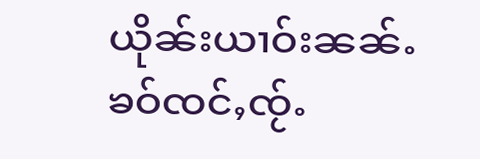ယိုၼ်းယၢဝ်းၼၼ်ႉ ၶဝ်ၸင်ႇၸႂ်ႉ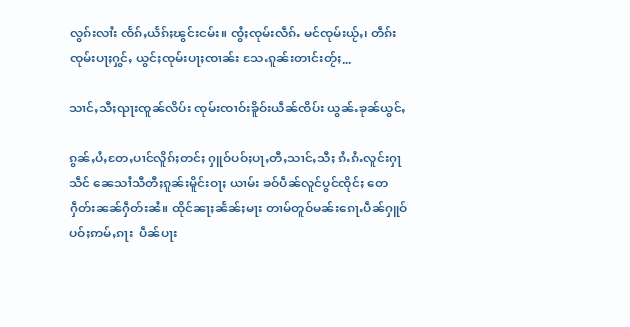လွၵ်းလၢႆး ၸႅၵ်ႇယႅၵ်ႈၽွင်းငမ်း။ ၸွႆႈၸုမ်းလဵၵ်ႉ မင်ၸုမ်းယႂ်ႇ၊ တဵၵ်းၸုမ်းပႃႈႁွင်ႇ ယွင်ႈၸုမ်းပႃႈၸၢၼ်း သႄႉၵူၼ်းတၢင်းတႂ်ႈ...

သၢင်ႇသီႈၺႃးၸူၼ်လိပ်း ၸုမ်းၸၢဝ်းၶိူဝ်းယဵၼ်ၸိပ်း ယွၼ်ႉၶုၼ်ယွင်ႇ

ၵွၼ်ႇပႆႇတႄႇပၢင်လိူၵ်ႈတင်ႈ ႁူဝ်ပဝ်ႈပႃႇတီႇသၢင်ႇသီႈ ၵႆႉၵႆႉလူင်းႁႃသဵင် ၼေသၢႆသီတီႈၵူၼ်းမိူင်းဝႃႈ ယၢမ်း ၶဝ်ပဵၼ်လူင်ပွင်ၸိုင်ႈ တေႁဵတ်းၼၼ်ႁဵတ်းၼႆ။ ထိုင်ၼႃႈၼႅၼ်ႈမႃး တၢမ်တူဝ်မၼ်းၵေႃႉပဵၼ်ႁူဝ်ပဝ်ႈဢမ်ႇၵႃး  ပဵၼ်ပႃး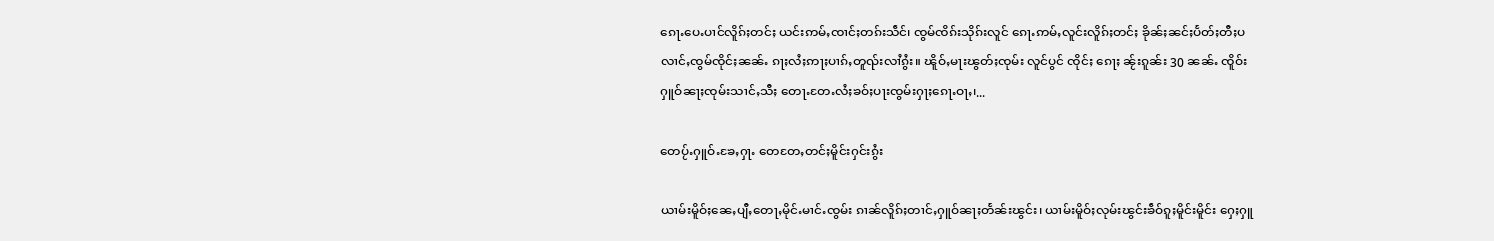ၵေႃႉပေႉပၢင်လိူၵ်ႈတင်ႈ ယင်းဢမ်ႇၸၢင်ႈတၵ်းသဵင်၊ ၸွမ်ၸိၵ်းသိုၵ်းလူင် ၵေႃႉဢမ်ႇလူင်းလိူၵ်ႈတင်ႈ ၶိုၼ်ႈၼင်ႈပႅတ်ႈတီႈပလၢင်ႇၸွမ်ၸိုင်ႈၼၼ်ႉ ၵႃႈလႆႈဢႃႈပၢၵ်ႇတူၺ်းလၢႆၵွႆး။ ၽိူဝ်ႇမႃးၽွတ်ႈၸုမ်း လူင်ပွင် ၸိုင်ႈ ၵေႃႈ ၼႂ်းၵူၼ်း 30 ၼၼ်ႉ ၸိူဝ်းႁူဝ်ၼႃႈၸုမ်းသၢင်ႇသီႈ တေႃႉတႄႉလႆႈၶဝ်ႈပႃးၸွမ်းႁႃႈၵေႃႉဝႃႇ၊...

တေပႂ်ႉႁူဝ်ႉၶႄႇႁႃႉ တေတႄႇတင်ႈမိူင်းႁင်းၵွႆး

ယၢမ်းမိူဝ်ႈၼေႇပျီႇတေႃႇမိုင်ႉမၢင်ႉၸွမ်း ၵၢၼ်လိူၵ်ႈတၢင်ႇႁူဝ်ၼႃႈတႅၼ်းၽွင်း၊ ယၢမ်းမိူဝ်ႈလုမ်းၽွင်းၶဵဝ်ၵူႈမိူင်းမိူင်း ႁေႈႁူ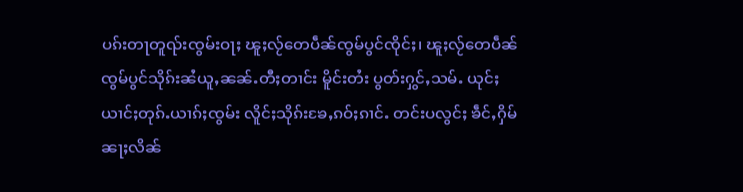ပၵ်းတႃတူၺ်းၸွမ်းဝႃႈ ၽူႈလႂ်တေပဵၼ်ၸွမ်ပွင်ၸိုင်ႈ၊ ၽူႈလႂ်တေပဵၼ်ၸွမ်ပွင်သိုၵ်းၼႆယူႇၼၼ်ႉတီႈတၢင်း မိူင်းတႆး ပွတ်းႁွင်ႇသမ်ႉ ယုင်ႈယၢင်ႈတုၵ်ႉယၢၵ်ႈၸွမ်း လိူင်ႈသိုၵ်းၶႄႇၵဝ်ႈၵၢင်ႉ တင်းပလွင်ႈ ၶဵင်ႇႁိမ် ၼႃႈလိၼ်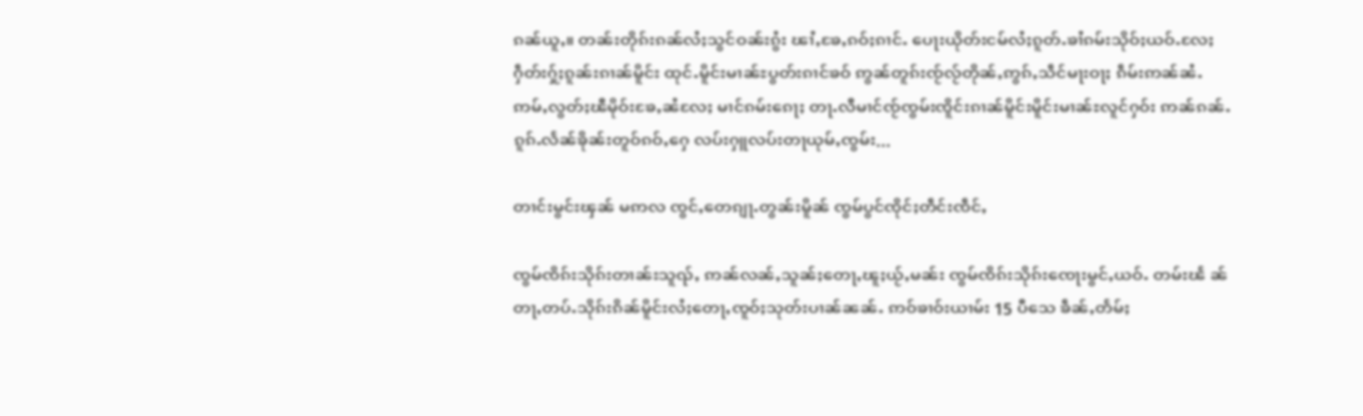ၵၼ်ယူႇ။ တၼ်းတိုၵ်းၵၼ်လႆႈသွင်ဝၼ်းၵွႆး ၽၢႆႇၶႄႇၵဝ်ႈၵၢင်ႉ ပေႃးယိုတ်းငမ်လႆႈၵူတ်ႉၶၢႆၵမ်းသိုဝ်ႈယဝ်ႉလႄႈ ႁဵတ်းႁႂ်ႈၵူၼ်းၵၢၼ်မိူင်း ထုင်ႉမိူင်းမၢၼ်ႊပွတ်းၵၢင်ၶဝ် ဢွၼ်တူၵ်းၸႂ်လႂ်တိုၼ်ႇဢွၵ်ႇသဵင်မႃးဝႃႈ ၵဵမ်းဢၼ်ၼႆႉ ဢမ်ႇလွတ်ႈၽီမိုဝ်းၶႄႇၼႆလႄႈ မၢင်ၵမ်းၵေႃႈ တႃႉလီမၢင်ၸႂ်ၸွမ်းၸိူင်းၵၢၼ်မိူင်းမိူင်းမၢၼ်ႊလူင်ႁဝ်း ဢၼ်ၵၼ်ႉၵူၵ်ႉလႅၼ်ၶိုၼ်းတူဝ်ၵဝ်ႇႁေ လပ်းႁူလပ်းတႃယုမ်ႇၸွမ်း...

တၢင်းမွင်းၾၼ် မဢလ ၸွင်ႇတေၵျႃႉတွၼ်းမိူၼ် ၸွမ်ပွင်ၸိုင်ႈတဵင်းၸဵင်ႇ

ၸွမ်ၸိၵ်းသိုၵ်းတၢၼ်းသူၺ်ႇ ဢၼ်လၼ်ႇသူၼ်ႈတေႃႇၽူႈယႂ်ႇမၼ်း ၸွမ်ၸိၵ်းသိုၵ်းၸေႃးမွင်ႇယဝ်ႉ တမ်းၽႅ ၼ်တႃႇတပ်ႉသိုၵ်းၵိၼ်မိူင်းလႆႈတေႃႇၸူဝ်ႈသုတ်းပၢၼ်ၼၼ်ႉ ဢဝ်ၶၢဝ်းယၢမ်း 15 ပီသေ ၶဵၼ်ႇတႅမ်ႈ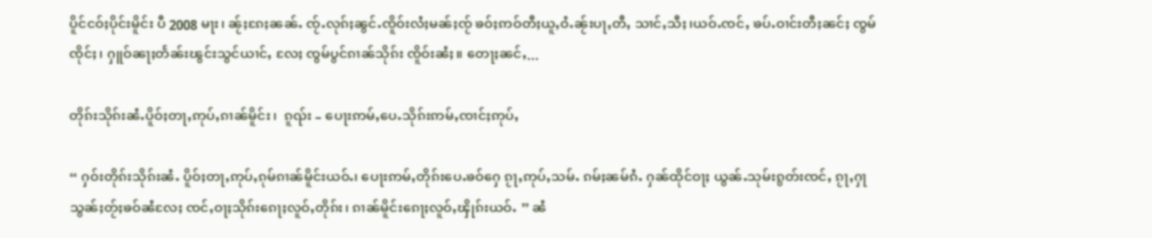ပိူင်ငဝ်ႈပိုင်းမိူင်း ပီ 2008 မႃး၊ ၼႂ်ႈၵႄႈၼၼ်ႉ ၸႂ်ႉလုၵ်ႈၼွင်ႉၸိူဝ်းလႆႈမၼ်ႈၸႂ် ၶဝ်ႈဢဝ်တီႈယူႇဝႆႉၼႂ်းပႃႇတီႇ သၢင်ႇသီႈ၊ယဝ်ႉၸင်ႇ ၶပ်ႉဝၢင်းတီႈၼင်ႈ ၸွမ်ၸိုင်ႈ၊ ႁူဝ်ၼႃႈတႅၼ်းၽွင်းသွင်ယၢင်ႇ လႄႈ ၸွမ်ပွင်ၵၢၼ်သိုၵ်း ၸိူဝ်းၼႆႈ။ တေႃႈၼင်ႇ...

တိုၵ်းသိုၵ်းၼႆႉပိူဝ်ႈတႃႇဢုပ်ႇၵၢၼ်မိူင်း၊  ၵူၺ်း – ပေႃးဢမ်ႇပေႉသိုၵ်းဢမ်ႇၸၢင်ႈဢုပ်ႇ

“ ႁဝ်းတိုၵ်းသိုၵ်းၼႆႉ ပိူဝ်ႈတႃႇဢုပ်ႇၵုမ်ၵၢၼ်မိူင်းယဝ်ႉ၊ ပေႃးဢမ်ႇတိုၵ်းပေႉၶဝ်ႁေ ၵႂႃႇဢုပ်ႇသမ်ႉ ၵမ်ႈၼမ်ၵႆႉ ႁၼ်ထိုင်ဝႃႈ ယွၼ်ႉသုမ်းၵွတ်းၸင်ႇ ၵႂႃႇႁႃသွၼ်ႈတႂ်ႈၶဝ်ၼႆလႄႈ ၸင်ႇဝႃႈသိုၵ်းၵေႃႈလူဝ်ႇတိုၵ်း၊ ၵၢၼ်မိူင်းၵေႃႈလူဝ်ႇၾိုၵ်းယဝ်ႉ ” ၼႆ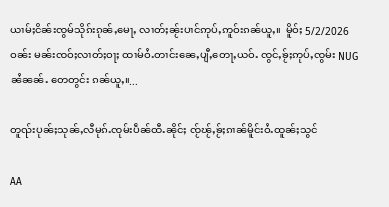ယၢမ်ႈငိၼ်းၸွမ်သိုၵ်းၵုၼ်ႇမေႃႇ လၢတ်ႈၼႂ်းပၢင်ဢုပ်ႇဢူဝ်းၵၼ်ယူႇ။  မိူဝ်ႈ 5/2/2026 ဝၼ်း မၼ်းၸဝ်ႈလၢတ်ႈဝႃႈ ထၢမ်ဝႆႉတၢင်းၼေႇပျီႇတေႃႇယဝ်ႉ ၸွင်ႇၶႂ်ႈဢုပ်ႇၸွမ်း NUG ၼႆၼၼ်ႉ တေတွင်း ၵၼ်ယူႇ။...

တူၺ်းပုၼ်ႈသုၼ်ႇလီမုၵ်ႉၸုမ်းပဵၼ်ထီႉၼိုင်ႈ ၸႂ်ၽႂ်ႇၶႂ်ႈၵၢၼ်မိူင်းဝႆႉထူၼ်ႈသွင်

AA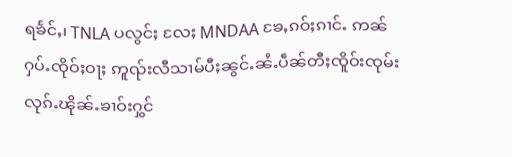ရၶႅင်ႇ၊ TNLA ပလွင်ႈ လႄႈ MNDAA ၶႄႇၵဝ်ႈၵၢင်ႉ ဢၼ်ႁပ်ႉၸိုဝ်ႈဝႃႈ ဢူၺ်းလီသၢမ်ပီႈၼွင်ႉၼႆႉပဵၼ်တီႈၸိူဝ်းၸုမ်းလုၵ်ႉၽိုၼ်ႉၶၢဝ်းႁွင်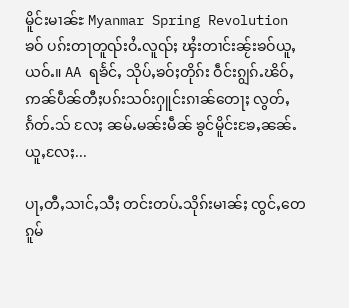မိူင်းမၢၼ်ႊ Myanmar Spring Revolution ၶဝ် ပၵ်းတႃတူၺ်းဝႆႉလူၺ်ႈ ၾႆးတၢင်းၼႂ်းၶဝ်ယူႇယဝ်ႉ။ AA ရၶႅင်ႇ သိုပ်ႇၶဝ်ႈတိုၵ်း ဝဵင်းၵျွၵ်ႉၽိဝ်ႇ ဢၼ်ပဵၼ်တီႈပၵ်းသဝ်းႁူင်းၵၢၼ်တေႃႈ လွတ်ႇၵႅတ်ႉသ် လႄႈ ၼမ်ႉမၼ်းမဵၼ် ၶွင်မိူင်းၶႄႇၼၼ်ႉယူႇလႄႈ...

ပႃႇတီႇသၢင်ႇသီႈ တင်းတပ်ႉသိုၵ်းမၢၼ်ႈ ၸွင်ႇတေၵူမ်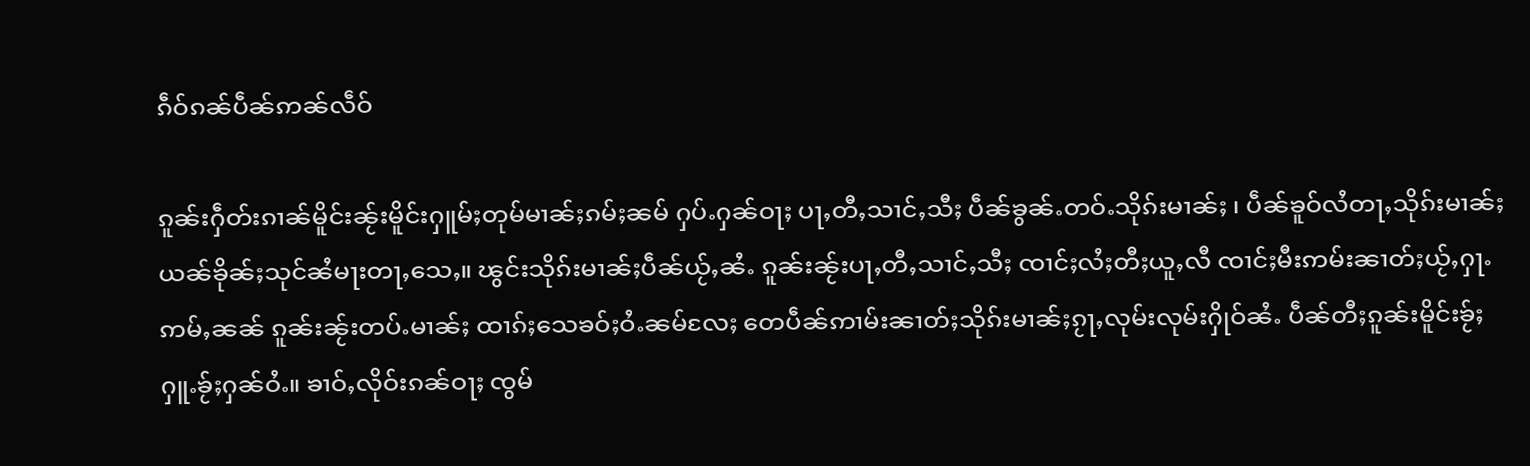ၵဵဝ်ၵၼ်ပဵၼ်ဢၼ်လဵဝ်

ၵူၼ်းႁဵတ်းၵၢၼ်မိူင်းၼႂ်းမိူင်းႁူမ်ႈတုမ်မၢၼ်ႈၵမ်ႈၼမ် ႁပ်ႉႁၼ်ဝႃႈ ပႃႇတီႇသၢင်ႇသီႈ ပဵၼ်ၶွၼ်ႉတဝ်ႉသိုၵ်းမၢၼ်ႈ ၊ ပဵၼ်ၶူဝ်လႆတႃႇသိုၵ်းမၢၼ်ႈ ယၼ်ၶိုၼ်ႈသုင်ၼႆမႃးတႃႇသေႇ။ ၽွင်းသိုၵ်းမၢၼ်ႈပဵၼ်ယႂ်ႇၼႆႉ ၵူၼ်းၼႂ်းပႃႇတီႇသၢင်ႇသီႈ ၸၢင်ႈလႆႈတီႈယူႇလီ ၸၢင်ႈမီးဢမ်းၼၢတ်ႈယႂ်ႇႁႃႉ ဢမ်ႇၼၼ် ၵူၼ်းၼႂ်းတပ်ႉမၢၼ်ႈ ထၢၵ်ႈသေၶဝ်ႈဝႆႉၼမ်လႄႈ တေပဵၼ်ဢၢမ်းၼၢတ်ႈသိုၵ်းမၢၼ်ႈၵႂႃႇလုမ်းလုမ်းႁိုဝ်ၼႆႉ ပဵၼ်တီႈၵူၼ်းမိူင်းၶႂ်ႈႁူႉၶႂ်ႈႁၼ်ဝႆႉ။ ၶၢဝ်ႇလိုဝ်းၵၼ်ဝႃႈ ၸွမ်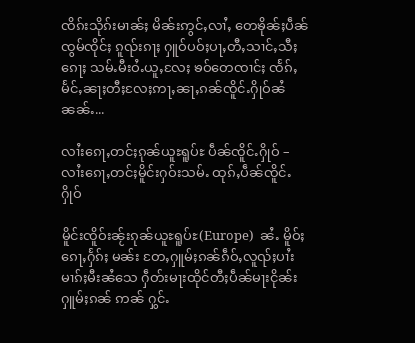ၸိၵ်းသိုၵ်းမၢၼ်ႈ မိၼ်းဢွင်ႇလၢႆႇ တေၶိုၼ်ႈပဵၼ်ၸွမ်ၸိုင်ႈ ၵူၺ်းၵႃႈ ႁူဝ်ပဝ်ႈပႃႇတီႇသၢင်ႇသီႈၵေႃႈ သမ်ႉမီးဝႆႉယူႇလႄႈ ၶဝ်တေၸၢင်ႈ ၸႅၵ်ႇမႅင်ႇၼႃႈတီႈလႄႈဢႃႇၼႃႇၵၼ်ၸိူင်ႉႁိုဝ်ၼႆၼၼ်ႉ...

လၢႆးၵေႃႇတင်ႈၵုၼ်ယူႊရူပ်ႊ ပဵၼ်ၸိူင်ႉႁိုဝ် – လၢႆးၵေႃႇတင်ႈမိူင်းႁဝ်းသမ်ႉ ထုၵ်ႇပဵၼ်ၸိူင်ႉႁိုဝ်

မိူင်းၸိူဝ်းၼႂ်းၵုၼ်ယူႊရူပ်ႊ(Europe)  ၼႆႉ မိူဝ်ႈၵေႃႇႁႅၵ်ႈ မၼ်း တႄႇႁူမ်ႈၵၼ်ၵဵဝ်ႇလူၺ်ႈပၢႆးမၢၵ်ႈမီးၼႆသေ ႁဵတ်းမႃးထိုင်တီႈပဵၼ်မႃးငိုၼ်းႁူမ်ႈၵၼ် ဢၼ် ႁွင်ႉ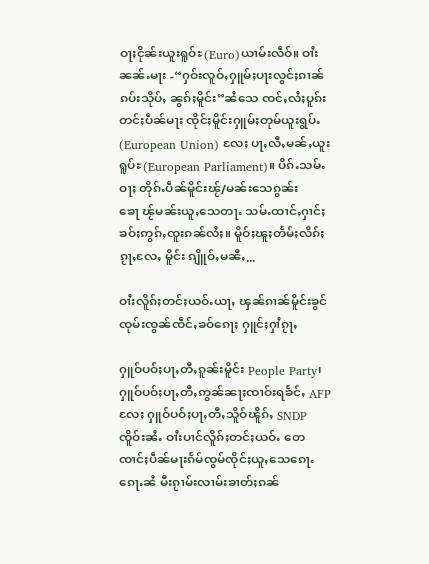ဝႃႈငိုၼ်းယူးရူဝ်ႊ(Euro)ယၢမ်းလဵဝ်။ ဝၢႆးၼၼ်ႉမႃး -“ႁဝ်းလူဝ်ႇႁူမ်ႈပႃးလွင်ႈၵၢၼ်ၵပ်းသိုပ်ႇ ၼွၵ်ႈမိူင်း”ၼႆသေ ၸင်ႇလႆႈပူၵ်းတင်ႈပဵၼ်မႃး ၸိုင်ႈမိူင်းႁူမ်ႈတုမ်ယူးရွပ်ႉ(European Union) လႄႈ ပႃႇလီႇမၼ်ႇယူးရူပ်ႊ(European Parliament)။ ပိၵ်ႉသမ်ႉဝႃႈ တိုၵ်ႉပဵၼ်မိူင်းၽႂ်/မၼ်းသေၵွၼ်းၶေႃ ၽႂ်မၼ်းယူႇသေတႃႉ သမ်ႉထၢင်ႇႁၢင်ႈၶဝ်ႈဢွၵ်ႇၸူးၵၼ်လႆႈ။ မိူဝ်ႈၽူႈတႅမ်ႈလိၵ်ႈၵႂႃႇလႄႇ မိူင်း ၵျိူဝ်ႇမၼီႇ...

ဝၢႆးလိူၵ်ႈတင်ႈယဝ်ႉယႃႇ ၾၼ်ၵၢၼ်မိူင်းၶွင်ၸုမ်းၸွၼ်ၸဵင်ႇၶဝ်ၵေႃႈ ႁူင်ႈႁၢႆၵႂႃႇ

ႁူဝ်ပဝ်ႈပႃႇတီႇၵူၼ်းမိူင်း People Party၊ ႁူဝ်ပဝ်ႈပႃႇတီႇဢွၼ်ၼႃႈၸၢဝ်းရၶႅင်ႇ AFP လႄႈ ႁူဝ်ပဝ်ႈပႃႇတီႇသိူဝ်ၽိူၵ်ႇ SNDP ၸိူဝ်းၼႆႉ ဝၢႆးပၢင်လိူၵ်ႈတင်ႈယဝ်ႉ တေၸၢင်ႈပဵၼ်မႃးၵႅမ်ၸွမ်ၸိုင်ႈယူႇသေၵေႃႉၵေႃႉၼႆ မီးၵႂၢမ်းလၢမ်းၶၢတ်ႈၵၼ်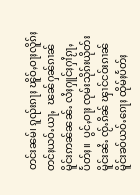တင်းၼမ်၊ ၵူၺ်းၵႃႈ ၽိူဝ်ႇဝႃႈလိူၵ်ႈတင်ႈယဝ်ႉယႃႇ  ၽၼ်ႁၼ်ၵၢၼ်မိူင်းဢၼ်ၼၼ်ႉ လႆႈႁူင်ႈႁၢႆၵႂႃႇပႅတ်ႈ။  ပွင်ႇဝႃႈ ၸုမ်းသိုၵ်းယိုတ်းမိူင်းၼႆႉ ၸႂ်ႉၵိၼ် ၾၢင်ငဝ်းၵၢၼ်မိူင်းၶဝ်ယဝ်ႉၵေႃႈ ထိုမ်ႈပႅတ်ႈ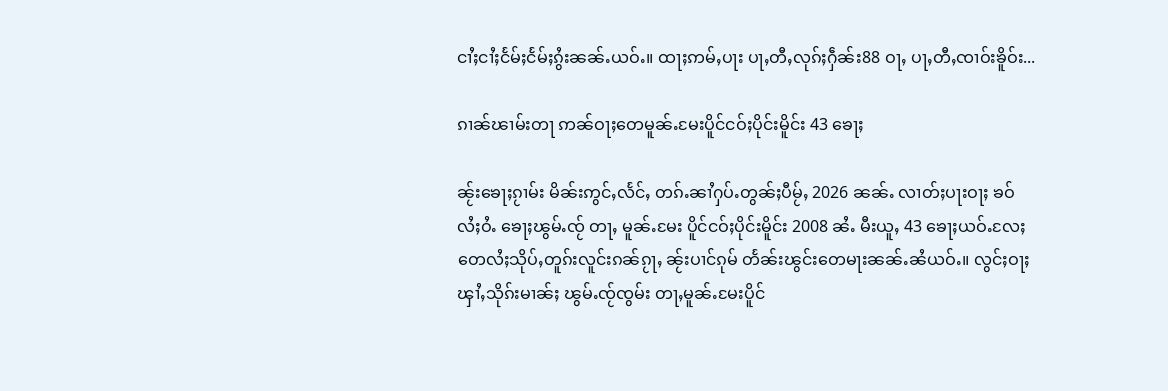ငၢႆႈငၢႆႈငႅမ်ႈငႅမ်ႈၵွႆးၼၼ်ႉယဝ်ႉ။ ထႃႈဢမ်ႇပႃး ပႃႇတီႇလုၵ်ႈႁဵၼ်း88 ဝႃႇ ပႃႇတီႇၸၢဝ်းၶိူဝ်း...

ၵၢၼ်ၽၢမ်းတႃ ဢၼ်ဝႃႈတေမူၼ်ႉမႄးပိူင်ငဝ်ႈပိုင်းမိူင်း 43 ၶေႃႈ

ၼႂ်းၶေႃႈၵႂၢမ်း မိၼ်းဢွင်ႇလႅင်ႇ တၵ်ႉၼၢႆႁပ်ႉတွၼ်ႈပီမႂ်ႇ 2026 ၼၼ်ႉ လၢတ်ႈပႃးဝႃႈ ၶဝ်လႆႈဝႆႉ ၶေႃႈၽွမ်ႉၸႂ် တႃႇ မူၼ်ႉမႄး ပိူင်ငဝ်ႈပိုင်းမိူင်း 2008 ၼႆႉ မီးယူႇ 43 ၶေႃႈယဝ်ႉလႄႈ တေလႆႈသိုပ်ႇတူၵ်းလူင်းၵၼ်ၵႂႃႇ ၼႂ်းပၢင်ၵုမ် တႅၼ်းၽွင်းတေမႃးၼၼ်ႉၼႆယဝ်ႉ။ လွင်ႈဝႃႈ ၾၢႆႇသိုၵ်းမၢၼ်ႈ ၽွမ်ႉၸႂ်ၸွမ်း တႃႇမူၼ်ႉမႄးပိူင်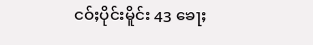ငဝ်ႈပိုင်းမိူင်း 43 ၶေႃႈ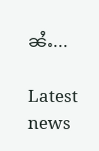ၼႆႉ...

Latest news